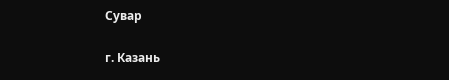Сувар

г. Казань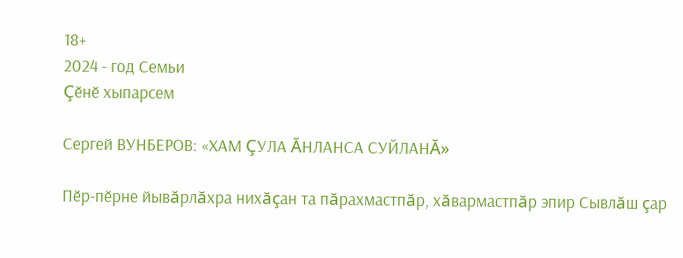18+
2024 - год Семьи
Çӗнӗ хыпарсем

Сергей ВУНБЕРОВ: «ХАМ ÇУЛА ĂНЛАНСА СУЙЛАНĂ»

Пӗр-пӗрне йывăрлăхра нихăçан та пăрахмастпăр, хăвармастпăр эпир Сывлăш çар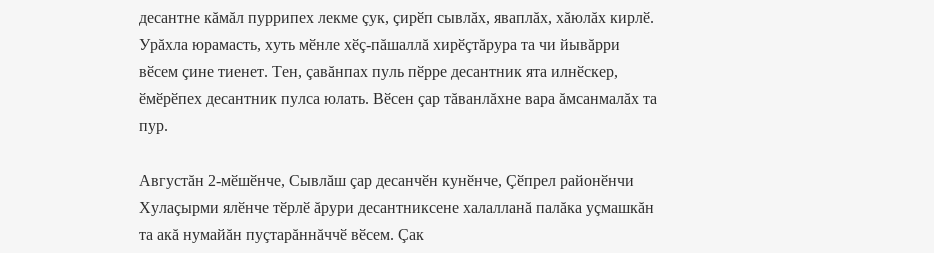десантне кăмăл пуррипех лекме çук, çирӗп сывлăх, яваплăх, хăюлăх кирлӗ. Урăхла юрамасть, хуть мӗнле хӗç-пăшаллă хирӗçтăрура та чи йывăрри вӗсем çине тиенет. Тен, çавăнпах пуль пӗрре десантник ята илнӗскер, ӗмӗрӗпех десантник пулса юлать. Вӗсен çар тăванлăхне вара ăмсанмалăх та пур.

Августăн 2-мӗшӗнче, Сывлăш çар десанчӗн кунӗнче, Çӗпрел районӗнчи Хулаçырми ялӗнче тӗрлӗ ăрури десантниксене халалланă палăка уçмашкăн та акă нумайăн пуçтарăннăччӗ вӗсем. Çак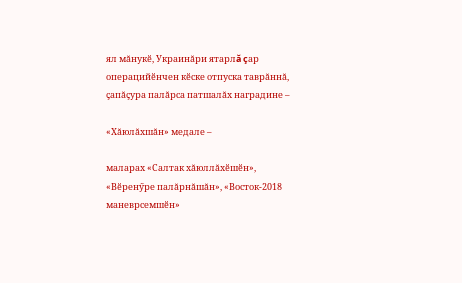ял мăнукӗ, Украинăри ятарлă çар операцийӗнчен кӗске отпуска таврăннă, çапăçура палăрса патшалăх наградине –

«Хăюлăхшăн» медале –

маларах «Салтак хăюллăхӗшӗн», «Вӗренӳре палăрнăшăн», «Восток-2018 маневрсемшӗн»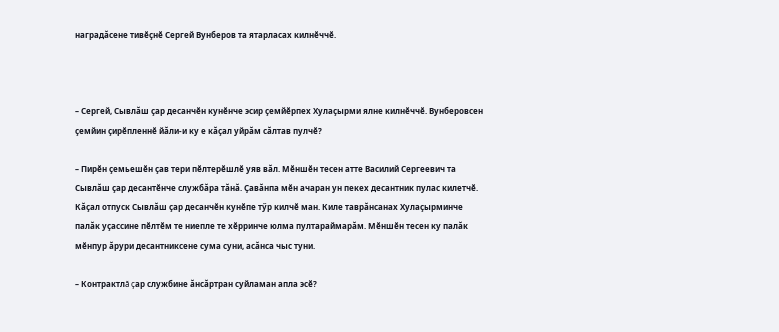наградăсене тивӗçнӗ Сергей Вунберов та ятарласах килнӗччӗ.



– Сергей, Сывлăш çар десанчӗн кунӗнче эсир çемйӗрпех Хулаçырми ялне килнӗччӗ. Вунберовсен çемйин çирӗпленнӗ йăли-и ку е кăçал уйрăм сăлтав пулчӗ?

– Пирӗн çемьешӗн çав тери пӗлтерӗшлӗ уяв вăл. Мӗншӗн тесен атте Василий Сергеевич та Сывлăш çар десантӗнче службăра тăнă. Çавăнпа мӗн ачаран ун пекех десантник пулас килетчӗ. Кăçал отпуск Сывлăш çар десанчӗн кунӗпе тӳр килчӗ ман. Киле таврăнсанах Хулаçырминче палăк уçассине пӗлтӗм те ниепле те хӗрринче юлма пултараймарăм. Мӗншӗн тесен ку палăк мӗнпур ăрури десантниксене сума суни, асăнса чыс туни.

– Контрактлă çар службине ăнсăртран суйламан апла эсӗ?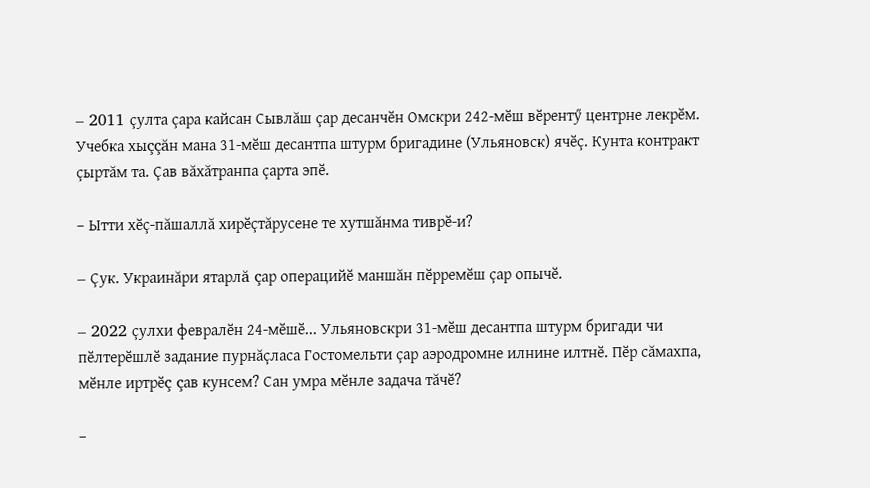– 2011 çулта çара кайсан Сывлăш çар десанчӗн Омскри 242-мӗш вӗрентӳ центрне лекрӗм. Учебка хыççăн мана 31-мӗш десантпа штурм бригадине (Ульяновск) ячӗç. Кунта контракт çыртăм та. Çав вăхăтранпа çарта эпӗ.

– Ытти хӗç-пăшаллă хирӗçтăрусене те хутшăнма тиврӗ-и?

– Çук. Украинăри ятарлă çар операцийӗ маншăн пӗрремӗш çар опычӗ.

– 2022 çулхи февралӗн 24-мӗшӗ... Ульяновскри 31-мӗш десантпа штурм бригади чи пӗлтерӗшлӗ задание пурнăçласа Гостомельти çар аэродромне илнине илтнӗ. Пӗр сăмахпа, мӗнле иртрӗç çав кунсем? Сан умра мӗнле задача тăчӗ?

–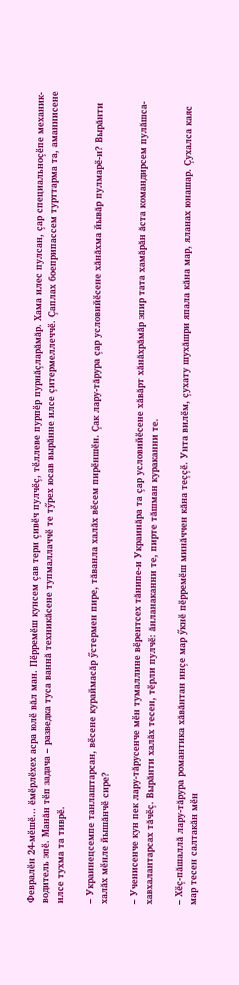Февралӗн 24-мӗшӗ... ӗмӗрлӗхех асра юлӗ вăл ман. Пӗрремӗш кунсем çав тери çивӗч пулчӗç, тӗллеве пурпӗр пурнăçларăмăр. Хама илес пулсан, çар специальноçӗпе механик-водитель эпӗ. Манăн тӗп задача – разведка туса ваннă техникăсене тупмаллаччӗ те тӳрех юсав вырăнне илсе çитермеллеччӗ. Çаплах боеприпассем турттарма та, аманнисене илсе тухма та тиврӗ.

– Украинецсемпе танлаштарсан, вӗсене кураймасăр ӳстермен пире, тăванла халăх вӗсем пирӗншӗн. Çак лару-тăрура çар условийӗсене хăнăхма йывăр пулмарӗ-и? Вырăнти халăх мӗнле йышăнчӗ сире?

– Ученисенче кун пек лару-тăрусенче мӗн тумаллине вӗрентсех тăнипе-и Украинăра та çар условийӗсене хăвăрт хăнăхрăмăр эпир тата хамăрăн ăста командирсем пулăшса-хавхалантарсах тăчӗç. Вырăнти халăх тесен, тӗрли пулчӗ: ăнланаканни те, пирте тăшман кураканни те.

– Хӗç-пăшаллă лару-тăрура романтика хăвăнтан инçе мар ӳкнӗ пӗрремӗш минăччен кăна теççӗ. Унта вилӗм, çухату шухăшри япала кăна мар, яланах юнашар. Çухалса каяс мар тесен салтакăн мӗн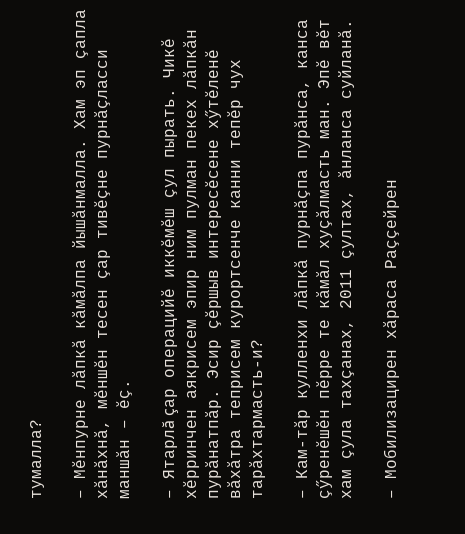тумалла?

– Мӗнпурне лăпкă кăмăлпа йышăнмалла. Хам эп çапла хăнăхнă, мӗншӗн тесен çар тивӗçне пурнăçласси маншăн – ӗç.

– Ятарлă çар операцийӗ иккӗмӗш çул пырать. Чикӗ хӗрринчен аякрисем эпир ним пулман пекех лăпкăн пурăнатпăр. Эсир çӗршыв интересӗсене хӳтӗленӗ вăхăтра теприсем курортсенче канни тепӗр чух тарăхтармасть-и?

– Кам-тăр кулленхи лăпкă пурнăçпа пурăнса, канса çӳренӗшӗн пӗрре те кăмăл хуçăлмасть ман. Эпӗ вӗт хам çула тахçанах, 2011 çултах, ăнланса суйланă.

– Мобилизацирен хăраса Раççейрен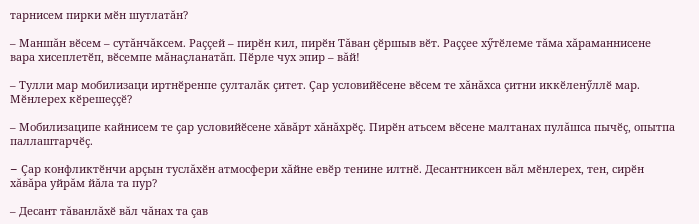тарнисем пирки мӗн шутлатăн?

– Маншăн вӗсем – сутăнчăксем. Раççей – пирӗн кил, пирӗн Тăван çӗршыв вӗт. Раççее хӳтӗлеме тăма хăраманнисене вара хисеплетӗп, вӗсемпе мăнаçланатăп. Пӗрле чух эпир – вăй!

– Тулли мар мобилизаци иртнӗренпе çулталăк çитет. Çар условийӗсене вӗсем те хăнăхса çитни иккӗленӳллӗ мар. Мӗнлерех кӗрешеççӗ?

– Мобилизаципе кайнисем те çар условийӗсене хăвăрт хăнăхрӗç. Пирӗн атьсем вӗсене малтанах пулăшса пычӗç, опытпа паллаштарчӗç.

– Çар конфликтӗнчи арçын туслăхӗн атмосфери хăйне евӗр тенине илтнӗ. Десантниксен вăл мӗнлерех, тен, сирӗн хăвăра уйрăм йăла та пур?

– Десант тăванлăхӗ вăл чăнах та çав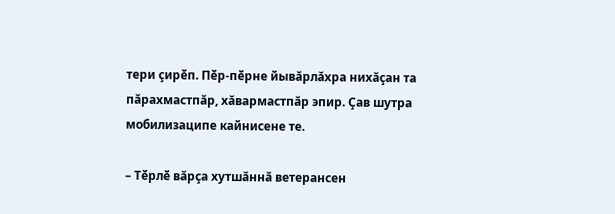тери çирӗп. Пӗр-пӗрне йывăрлăхра нихăçан та пăрахмастпăр, хăвармастпăр эпир. Çав шутра мобилизаципе кайнисене те.

– Тӗрлӗ вăрçа хутшăннă ветерансен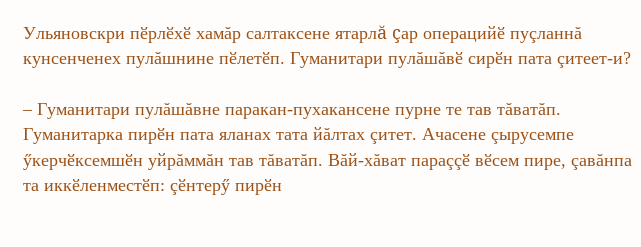Ульяновскри пӗрлӗхӗ хамăр салтаксене ятарлă çар операцийӗ пуçланнă кунсенченех пулăшнине пӗлетӗп. Гуманитари пулăшăвӗ сирӗн пата çитеет-и?

– Гуманитари пулăшăвне паракан-пухакансене пурне те тав тăватăп. Гуманитарка пирӗн пата яланах тата йăлтах çитет. Ачасене çырусемпе ӳкерчӗксемшӗн уйрăммăн тав тăватăп. Вăй-хăват параççӗ вӗсем пире, çавăнпа та иккӗленместӗп: çӗнтерӳ пирӗн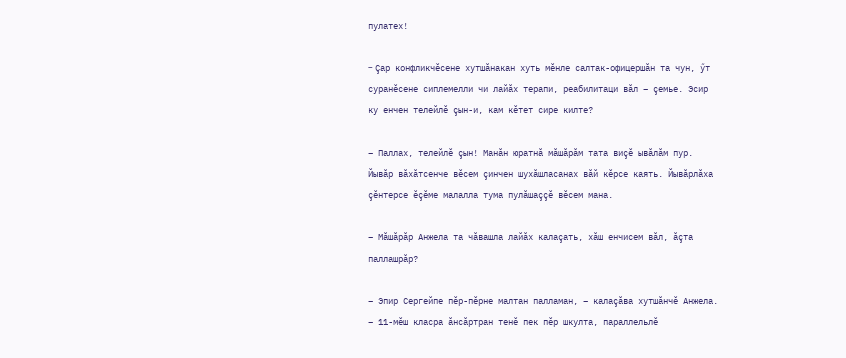пулатех!

– Çар конфликчӗсене хутшăнакан хуть мӗнле салтак-офицершăн та чун, ӳт суранӗсене сиплемелли чи лайăх терапи, реабилитаци вăл – çемье. Эсир ку енчен телейлӗ çын-и, кам кӗтет сире килте?

– Паллах, телейлӗ çын! Манăн юратнă мăшăрăм тата виçӗ ывăлăм пур. Йывăр вăхăтсенче вӗсем çинчен шухăшласанах вăй кӗрсе каять. Йывăрлăха çӗнтерсе ӗçӗме малалла тума пулăшаççӗ вӗсем мана.

– Мăшăрăр Анжела та чăвашла лайăх калаçать, хăш енчисем вăл, ăçта паллашрăр?

– Эпир Сергейпе пӗр-пӗрне малтан палламан, – калаçăва хутшăнчӗ Анжела. – 11-мӗш класра ăнсăртран тенӗ пек пӗр шкулта, параллельлӗ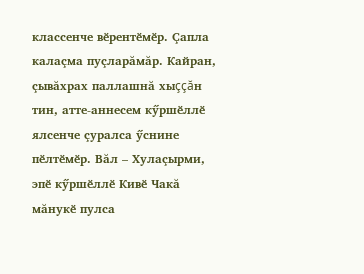классенче вӗрентӗмӗр. Çапла калаçма пуçларăмăр. Кайран, çывăхрах паллашнă хыççăн тин, атте-аннесем кӳршӗллӗ ялсенче çуралса ӳснине пӗлтӗмӗр. Вăл – Хулаçырми, эпӗ кӳршӗллӗ Кивӗ Чакă мăнукӗ пулса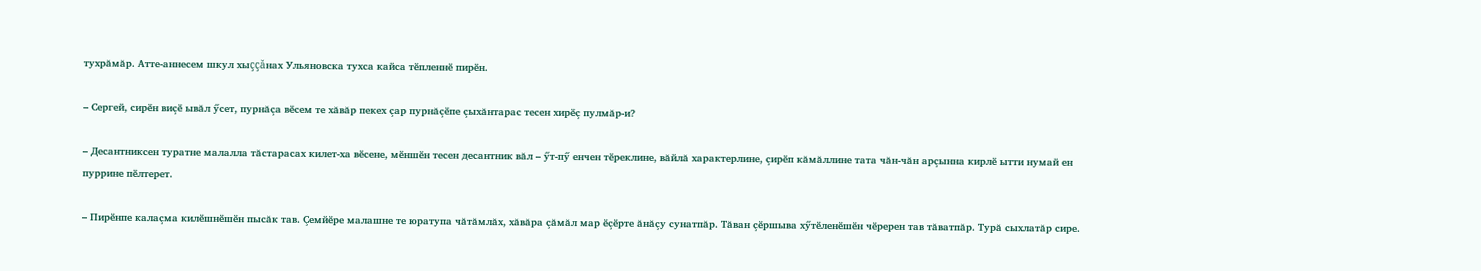тухрăмăр. Атте-аннесем шкул хыççăнах Ульяновска тухса кайса тӗпленнӗ пирӗн.

– Сергей, сирӗн виçӗ ывăл ӳсет, пурнăçа вӗсем те хăвăр пекех çар пурнăçӗпе çыхăнтарас тесен хирӗç пулмăр-и?

– Десантниксен туратне малалла тăстарасах килет-ха вӗсене, мӗншӗн тесен десантник вăл – ӳт-пӳ енчен тӗреклине, вăйлă характерлине, çирӗп кăмăллине тата чăн-чăн арçынна кирлӗ ытти нумай ен пуррине пӗлтерет.

– Пирӗнпе калаçма килӗшнӗшӗн пысăк тав. Çемйӗре малашне те юратупа чăтăмлăх, хăвăра çăмăл мар ӗçӗрте ăнăçу сунатпăр. Тăван çӗршыва хӳтӗленӗшӗн чӗререн тав тăватпăр. Турă сыхлатăр сире.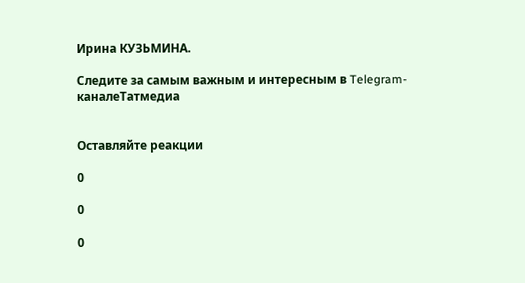Ирина КУЗЬМИНА.

Следите за самым важным и интересным в Telegram-каналеТатмедиа


Оставляйте реакции

0

0

0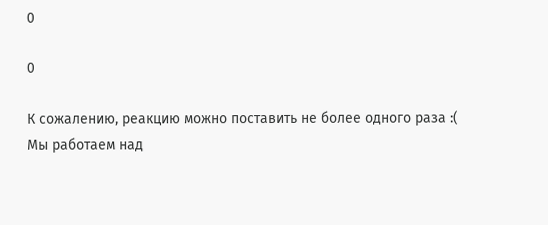0

0

К сожалению, реакцию можно поставить не более одного раза :(
Мы работаем над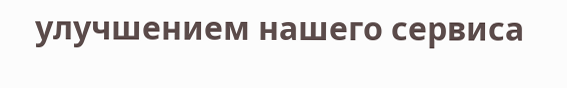улучшением нашего сервиса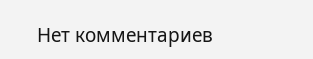Нет комментариев